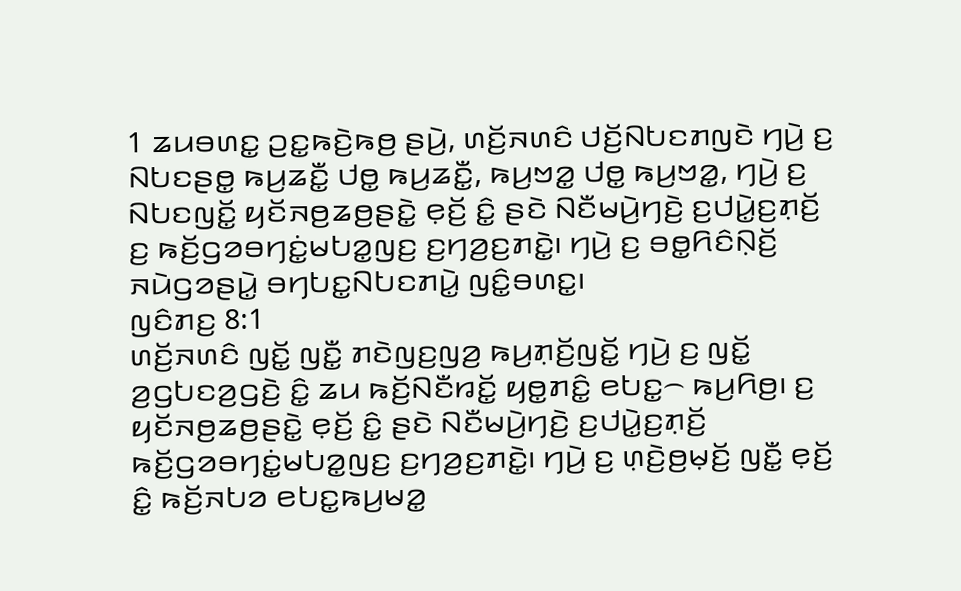1 ꤘꤣꤋꤛꤢ꤭ ꤑꤢ꤭ꤒꤢꤧ꤬ꤒꤥ꤬ ꤔꤣꤧ꤬, ꤛꤢꤩ꤬ꤏꤛꤢꤨ ꤓꤢꤩ꤬ꤡꤝꤢꤊꤜꤢꤧ ꤚꤣꤧ꤬ ꤢ꤬ ꤡꤝꤢꤔꤥ꤭ ꤒꤣ꤬ꤘꤢꤪ꤭ ꤓꤥ꤭ ꤒꤣ꤬ꤘꤢꤪ꤭, ꤒꤣ꤬ꤠꤤ꤭ ꤓꤥ꤭ ꤒꤣ꤬ꤠꤤ꤭, ꤚꤣꤧ꤬ ꤢ꤬ ꤡꤝꤢꤜꤢꤩ꤭ ꤟꤢꤩꤏꤥ꤬ꤘꤥ꤬ꤔꤢꤧ꤭ ꤕ꤫ꤢꤩ꤬ ꤢꤨ꤭ ꤔꤢꤧ ꤡꤢꤪꤗꤣꤧ꤬ꤚꤢꤧ꤬ ꤢ꤬ꤓꤣꤧ꤭ꤢ꤬ꤊ꤫ꤢꤩ꤬ ꤢ꤬ ꤒꤢꤩ꤬ꤞꤤꤋꤚꤢꤦ꤭ꤗꤝꤤ꤭ꤜꤢ꤬ ꤢ꤬ꤚꤤ꤬ꤢ꤬ꤊꤢꤧ꤭꤯ ꤚꤣꤧ꤬ ꤢ꤬ ꤋꤥ꤭ꤖꤢꤨꤡ꤫ꤢꤩ꤬ ꤏꤣꤧꤞꤤꤔꤣꤧ꤭ ꤋꤚꤝꤢ꤭ꤡꤝꤢꤊꤣꤧ꤭ ꤜꤢꤨ꤭ꤋꤛꤢ꤭꤯
ꤜꤢꤨꤊꤢ꤬ 8:1
ꤛꤢꤩ꤬ꤏꤛꤢꤨ ꤜꤢꤩ꤭ ꤜꤢꤪ꤭ ꤊꤢꤧꤜꤢ꤬ꤜꤤ꤬ ꤒꤣ꤬ꤊ꤫ꤢꤩ꤬ꤜꤢꤩ꤭ ꤚꤣꤧ꤬ ꤢ꤬ ꤜꤢꤩ꤭ ꤤ꤬ꤞꤝꤢꤤ꤬ꤞꤢꤧ꤬ ꤢꤨ꤭ ꤘꤣ ꤒꤢꤩ꤬ꤡꤢꤪꤙꤢꤩ꤭ ꤟꤥ꤭ꤊꤢꤨ꤭ ꤕꤝꤢ꤭꤮ ꤒꤣ꤬ꤖꤥ꤬꤯ ꤢ꤬ ꤟꤢꤩꤏꤥ꤬ꤘꤥ꤬ꤔꤢꤧ꤭ ꤕ꤫ꤢꤩ꤬ ꤢꤨ꤭ ꤔꤢꤧ ꤡꤢꤪꤗꤣꤧ꤬ꤚꤢꤧ꤬ ꤢ꤬ꤓꤣꤧ꤭ꤢ꤬ꤊ꤫ꤢꤩ꤬ ꤒꤢꤩ꤬ꤞꤤꤋꤚꤢꤦ꤭ꤗꤝꤤ꤭ꤜꤢ꤬ ꤢ꤬ꤚꤤ꤬ꤢ꤬ꤊꤢꤧ꤭꤯ ꤚꤣꤧ꤬ ꤢ꤬ ꤛ꤫ꤢꤧ꤬ꤥ꤬ꤗ꤫ꤢꤩ꤬ ꤜꤢꤪ꤭ ꤕ꤫ꤢꤩ꤬ ꤢꤨ꤭ ꤒꤢꤩ꤬ꤏꤝꤤ ꤕꤝꤢ꤭ꤒꤣ꤬ꤗꤤ꤭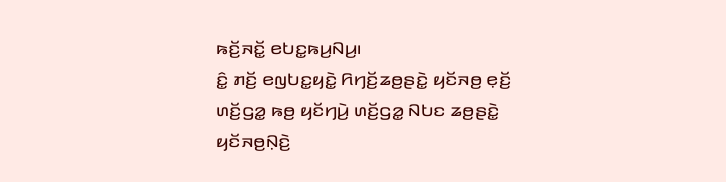ꤒꤢꤩ꤬ꤏꤢꤩ꤭ ꤕꤝꤢ꤭ꤒꤣ꤬ꤡꤣ꤬꤯
ꤢꤨ꤭ ꤊꤢꤩ꤬ ꤕꤜꤝꤢ꤭ꤟꤢꤧ꤭ ꤖꤚꤢꤩ꤬ꤘꤥ꤬ꤔꤢꤧ꤭ ꤟꤢꤩꤏꤥ꤬ ꤕ꤫ꤢꤩ꤬ ꤛꤢꤩ꤬ꤞꤤ꤭ ꤒꤥ꤬ ꤟꤢꤩꤚꤣꤧ꤬ ꤛꤢꤩ꤬ꤞꤤ꤭ ꤡꤝꤢ ꤘꤥ꤬ꤔꤢꤧ꤭ ꤟꤢꤩꤏꤥ꤬ꤡ꤫ꤢꤧ꤬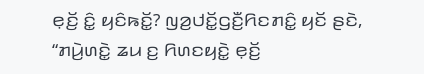ꤕ꤫ꤢꤩ꤬ ꤢꤨ꤭ ꤟꤢꤨꤒꤢꤩ꤭? ꤜꤤ꤬ꤓꤢꤩ꤭ꤞꤢꤪ꤬ꤖꤢꤊꤢꤨ꤭ ꤟꤢꤩ ꤔꤢꤧ, “ꤊꤣꤧ꤬ꤛꤢꤧ꤭ ꤘꤣ ꤢ꤬ ꤖꤛꤢꤟꤢꤧ꤭ ꤕ꤫ꤢꤩ꤬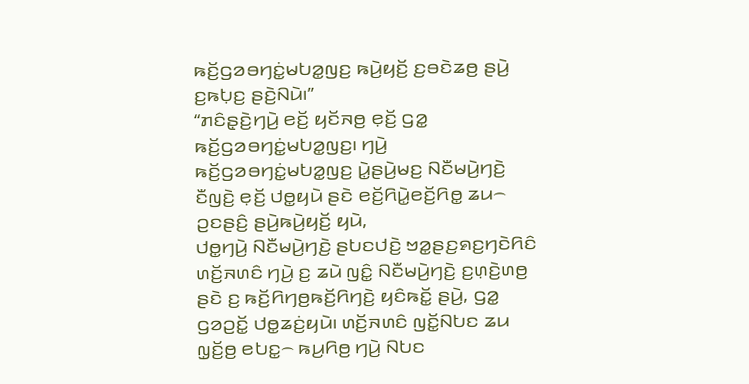ꤒꤢꤩ꤬ꤞꤤꤋꤚꤢꤦ꤭ꤗꤝꤤ꤭ꤜꤢ꤬ ꤒꤣꤧ꤬ꤟꤢꤩ꤬ ꤢ꤬ꤋꤢꤧꤘꤥ꤬ ꤔꤣꤧ꤬ ꤢ꤬ꤒꤝ꤫ꤢ꤬ ꤔꤢꤧ꤬ꤡꤣꤧ꤯”
“ꤊꤢꤨꤔ꤫ꤢꤧ꤬ꤚꤣꤧ꤬ ꤕꤢꤩ꤬ ꤟꤢꤩꤏꤥ꤬ ꤕ꤫ꤢꤩ꤬ ꤞꤤ꤭ ꤒꤢꤩ꤬ꤞꤤꤋꤚꤢꤦ꤭ꤗꤝꤤ꤭ꤜꤢ꤬꤯ ꤚꤣꤧ꤬ ꤒꤢꤩ꤬ꤞꤤꤋꤚꤢꤦ꤭ꤗꤝꤤ꤭ꤜꤢ꤬ ꤣꤧ꤭ꤔꤣꤧ꤬ꤗꤢ꤬ ꤡꤢꤪꤗꤣꤧ꤬ꤚꤢꤧ꤬ ꤢꤪꤜꤢꤧ꤬ ꤕ꤫ꤢꤩ꤬ ꤓꤥ꤭ꤟꤣꤧ ꤔꤢꤧ ꤕꤢꤩ꤬ꤖꤣꤧ꤭ꤕꤢꤩ꤬ꤖꤥ꤭ ꤘꤣ꤮ ꤑꤢꤔꤢꤨ꤬ ꤔꤣꤧ꤬ꤒꤣꤧ꤬ꤟꤢꤩ꤬ ꤟꤣꤧ,
ꤓꤥ꤭ꤚꤣꤧ꤬ ꤡꤢꤪꤗꤣꤧ꤬ꤚꤢꤧ꤬ ꤔꤝꤢꤓꤢꤧ꤬ ꤠꤤ꤭ꤔꤢ꤬ꤎꤢ꤬ꤚꤢꤧꤖꤢꤨ ꤛꤢꤩ꤬ꤏꤛꤢꤨ ꤚꤣꤧ꤬ ꤢ꤬ ꤘꤣꤧ ꤜꤢꤨ꤭ ꤡꤢꤪꤗꤣꤧ꤬ꤚꤢꤧ꤬ ꤢ꤬ꤛ꤫ꤢꤧ꤬ꤛꤥ꤬ ꤔꤢꤧ ꤢ꤬ ꤒꤢꤩ꤬ꤖꤚꤥ꤬ꤒꤢꤩ꤬ꤖꤚꤢꤧ꤬ ꤟꤢꤨꤒꤢꤩ꤭ ꤔꤣꤧ꤬, ꤞꤤ꤭ ꤞꤤꤑꤢꤩ꤭ ꤓꤥ꤭ꤘꤢꤦ꤬ꤟꤣꤧ꤯ ꤛꤢꤩ꤬ꤏꤛꤢꤨ ꤜꤢꤩ꤭ꤡꤝꤢ ꤘꤣ ꤜ꤫ꤢꤩ꤬ꤥ꤬ ꤕꤝꤢ꤭꤮ ꤒꤣ꤬ꤖꤥ꤬ ꤚꤣꤧ꤬ ꤡꤝꤢ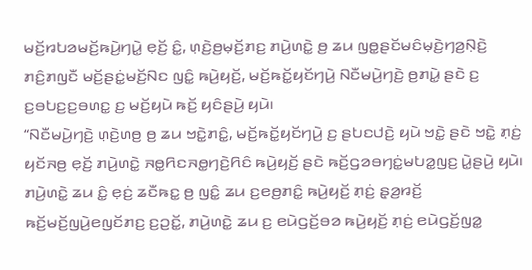ꤗꤢꤩ꤬ꤙꤝꤤꤗꤢꤩ꤬ꤒꤣꤧ꤬ꤚꤣꤧ꤭ ꤕ꤫ꤢꤩ꤬ ꤢꤨ꤭, ꤛ꤫ꤢꤧ꤬ꤥ꤬ꤗ꤫ꤢꤩ꤬ꤊꤢ꤬ ꤊꤣꤧ꤬ꤛꤢꤧ꤭ ꤥ꤬ ꤘꤣ ꤜꤥ꤭ꤔꤢꤩꤗꤢꤨꤗ꤫ꤢꤧ꤬ꤚꤤ꤬ꤡ꤫ꤢꤧ꤬ ꤊꤢꤨ꤬ꤊꤜꤢꤪ ꤗꤢꤩ꤬ꤔꤢꤦ꤭ꤗꤢꤩ꤬ꤡꤢ ꤜꤢꤨ꤭ ꤒꤣꤧ꤬ꤟꤢꤩ꤬, ꤗꤢꤩ꤬ꤒꤢꤩ꤭ꤟꤢꤩꤚꤣꤧ꤬ ꤡꤢꤪꤗꤣꤧ꤬ꤚꤢꤧ꤬ ꤥ꤬ꤊꤣꤧ꤭ ꤔꤢꤧ ꤢ꤬ ꤢ꤬ꤋꤝꤢ꤬ꤢ꤬ꤋꤛꤢ꤭ ꤢ꤬ ꤗꤢꤩ꤬ꤟꤣꤧ ꤒꤢꤩ꤬ ꤟꤢꤨꤔꤣꤧ꤬ ꤟꤣꤧ꤯
“ꤡꤢꤪꤗꤣꤧ꤬ꤚꤢꤧ꤬ ꤛ꤫ꤢꤧ꤬ꤛꤥ꤬ ꤥ꤬ ꤘꤣ ꤠꤢꤧ꤭ꤊꤢꤨ꤭, ꤗꤢꤩ꤬ꤒꤢꤩ꤭ꤟꤢꤩꤚꤣꤧ꤬ ꤢ꤬ ꤔꤝꤢꤓꤢꤧ꤬ ꤟꤣꤧ ꤠꤢꤧ꤭ ꤔꤢꤧ ꤠꤢꤧ꤭ ꤊ꤫ꤢꤦ꤬ ꤟꤢꤩꤏꤥ꤬ ꤕ꤫ꤢꤩ꤬ ꤊꤣꤧ꤬ꤛꤢꤧ꤭ ꤏꤥ꤭ꤖꤢꤏꤥ꤭ꤚꤢꤧ꤬ꤖꤢꤨ ꤒꤣꤧ꤬ꤟꤢꤩ꤬ ꤔꤢꤧ ꤒꤢꤩ꤬ꤞꤤꤋꤚꤢꤦ꤭ꤗꤝꤤ꤭ꤜꤢ꤬ ꤣꤧ꤭ꤔꤣꤧ꤬ ꤟꤣꤧ꤯ ꤊꤣꤧ꤬ꤛꤢꤧ꤭ ꤘꤣ ꤢꤨ꤭ ꤕ꤫ꤢꤦ꤬ ꤘꤢꤪꤒꤢ꤭ ꤥ꤬ ꤜꤢꤨ꤭ ꤘꤣ ꤢ꤬ꤕꤥ꤬ꤊꤢꤨ꤭ ꤒꤣꤧ꤬ꤟꤢꤩ꤬ ꤊ꤫ꤢꤦ꤬ ꤔ꤫ꤤ꤬ꤙꤢꤩ꤬ ꤒꤢꤩ꤬ꤗꤢꤩ꤬ꤜꤣꤧ꤬ꤕꤜꤢꤩꤊꤢ꤬ ꤢ꤬ꤑꤢꤩ꤭, ꤊꤣꤧ꤬ꤛꤢꤧ꤭ ꤘꤣ ꤢ꤬ ꤕꤣꤧꤞꤢꤩ꤬ꤋꤤ ꤒꤣꤧ꤬ꤟꤢꤩ꤬ ꤊ꤫ꤢꤦ꤬ ꤕꤣꤧꤞꤢꤩ꤬ꤜꤤ꤭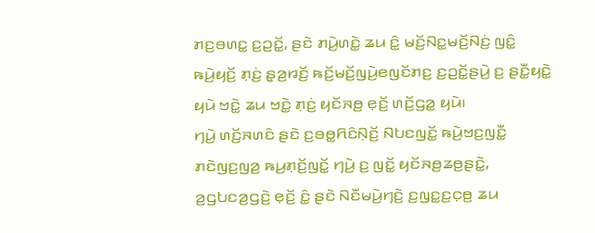ꤊꤢ꤬ꤋꤛꤢ꤭ ꤢ꤬ꤑꤢꤩ꤭, ꤔꤢꤧ ꤊꤣꤧ꤬ꤛꤢꤧ꤭ ꤘꤣ ꤢꤨ꤭ ꤗꤢꤩ꤬ꤡꤢ꤭ꤗꤢꤩ꤬ꤡꤢꤦ꤬ ꤜꤢꤨ꤭ ꤒꤣꤧ꤬ꤟꤢꤩ꤬ ꤊ꤫ꤢꤦ꤬ ꤔ꤫ꤤ꤬ꤙꤢꤩ꤬ ꤒꤢꤩ꤬ꤗꤢꤩ꤬ꤜꤣꤧ꤬ꤕꤜꤢꤩꤊꤢ꤬ ꤢ꤬ꤑꤢꤩ꤭ꤔꤣꤧ꤬ ꤢ꤬ ꤔꤢꤪ꤭ꤟꤢꤧ꤭ ꤟꤣꤧ ꤠꤢꤧ꤭ ꤘꤣ ꤠꤢꤧ꤭ ꤊ꤫ꤢꤦ꤬ ꤟꤢꤩꤏꤥ꤬ ꤕ꤫ꤢꤩ꤬ ꤛꤢꤩ꤬ꤞꤤ꤭ ꤟꤣꤧ꤯
ꤚꤣꤧ꤬ ꤛꤢꤩ꤬ꤏꤛꤢꤨ ꤔꤢꤧ ꤢ꤬ꤋꤥ꤭ꤖꤢꤨꤡ꤫ꤢꤩ꤬ ꤡꤝꤢꤜꤢꤩ꤭ ꤒꤣꤧ꤬ꤠꤢ꤬ꤜꤢꤪ꤭ ꤊꤢꤧꤜꤢ꤬ꤜꤤ꤬ ꤒꤣ꤬ꤊ꤫ꤢꤩ꤬ꤜꤢꤩ꤭ ꤚꤣꤧ꤬ ꤢ꤬ ꤜꤢꤩ꤭ ꤟꤢꤩꤏꤥ꤬ꤘꤥ꤬ꤔꤢꤧ꤭, ꤤ꤬ꤞꤝꤢꤤ꤬ꤞꤢꤧ꤬ ꤕ꤫ꤢꤩ꤬ ꤢꤨ꤭ ꤔꤢꤧ ꤡꤢꤪꤗꤣꤧ꤬ꤚꤢꤧ꤬ ꤢ꤬ꤜꤢ꤭ꤢ꤬ꤍ꤫ꤥ꤬ ꤘꤣ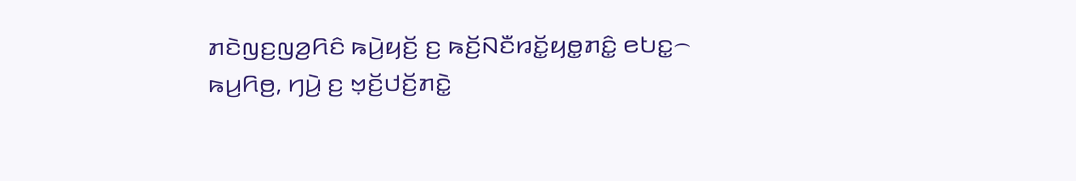ꤊꤢꤧꤜꤢ꤬ꤜꤤ꤬ꤖꤢꤨ ꤒꤣꤧ꤬ꤟꤢꤩ꤬ ꤢ꤬ ꤒꤢꤩ꤬ꤡꤢꤪꤙꤢꤩ꤭ꤟꤥ꤭ꤊꤢꤨ꤭ ꤕꤝꤢ꤭꤮ ꤒꤣ꤬ꤖꤥ꤬, ꤚꤣꤧ꤬ ꤢ꤬ ꤠ꤫ꤢꤩ꤬ꤓꤢꤩ꤬ꤊꤢꤧ꤭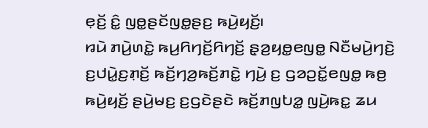ꤕ꤫ꤢꤩ꤬ ꤢꤨ꤭ ꤜꤥ꤭ꤔꤢꤩꤜꤥ꤭ꤔꤢ꤬ ꤒꤣꤧ꤬ꤟꤢꤩ꤬꤯
ꤙꤣꤧ ꤊꤣꤧ꤬ꤛꤢꤧ꤭ ꤒꤣ꤬ꤖꤚꤢꤩ꤬ꤖꤚꤢꤩ꤬ ꤔ꤫ꤤ꤬ꤟꤥ꤭ꤕꤜꤥ꤭ ꤡꤢꤪꤗꤣꤧ꤬ꤚꤢꤧ꤬ ꤢ꤬ꤓꤣꤧ꤭ꤢ꤬ꤊ꤫ꤢꤩ꤬ ꤒꤢꤩ꤬ꤚꤤ꤬ꤒꤢꤩ꤬ꤊꤢꤧ꤭ ꤚꤣꤧ꤬ ꤢ꤬ ꤞꤤꤑꤢꤩ꤭ꤕꤜꤥ꤭ ꤒꤥ꤬ ꤒꤣꤧ꤬ꤟꤢꤩ꤬ ꤔꤣꤧ꤬ꤗꤢ꤬ ꤢ꤬ꤞꤢꤧꤔꤢꤧ ꤒꤢꤩ꤬ꤊꤜꤝꤤ꤭ ꤜꤣꤧ꤬ꤒꤢ꤭ ꤘꤣ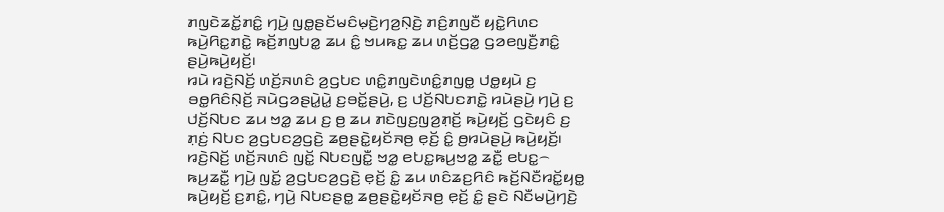ꤊꤜꤢꤧꤘꤢꤩ꤭ꤊꤢꤨ꤭ ꤚꤣꤧ꤬ ꤜꤥ꤭ꤔꤢꤩꤗꤢꤨꤗ꤫ꤢꤧ꤬ꤚꤤ꤬ꤡ꤫ꤢꤧ꤬ ꤊꤢꤨ꤬ꤊꤜꤢꤪ ꤟꤢꤧ꤭ꤖꤛꤢ ꤒꤣꤧ꤬ꤖꤢ꤭ꤊꤢꤧ꤭ ꤒꤢꤩ꤬ꤊꤜꤝꤤ꤭ ꤘꤣ ꤢꤨ꤭ ꤠꤣꤒꤢ꤭ ꤘꤣ ꤛꤢꤩ꤬ꤞꤤ꤭ ꤞꤤꤕꤜꤢꤪ꤬ꤊꤢꤨ꤭ ꤔꤣꤧ꤬ꤒꤣꤧ꤬ꤟꤢꤩ꤬꤯
ꤙꤣꤧ ꤙꤢꤧ꤬ꤡꤢꤩ꤬ ꤛꤢꤩ꤬ꤏꤛꤢꤨ ꤤ꤬ꤞꤝꤢ ꤛꤢꤨ꤭ꤊꤜꤢꤧꤛꤢꤨ꤭ꤊꤜꤥ꤭ ꤓꤥ꤭ꤟꤣꤧ ꤢ꤬ ꤋꤥ꤭ꤖꤢꤨꤡ꤫ꤢꤩ꤬ ꤏꤣꤧꤞꤤꤔꤣꤧ꤭ꤣꤧ꤭ ꤢ꤬ꤋꤢꤩ꤭ꤔꤣꤧ꤬, ꤢ꤬ ꤓꤢꤩ꤬ꤡꤝꤢꤊꤢꤧ꤭ ꤙꤣꤧꤔꤣꤧ꤬ ꤚꤣꤧ꤬ ꤢ꤬ ꤓꤢꤩ꤬ꤡꤝꤢ ꤘꤣ ꤠꤤ꤭ ꤘꤣ ꤢ꤬ ꤥ꤬ ꤘꤣ ꤊꤢꤧꤜꤢ꤬ꤜꤤ꤬ꤊ꤫ꤢꤩ꤬ ꤒꤣꤧ꤬ꤟꤢꤩ꤬ ꤞꤢꤧꤟꤢꤨ ꤢ꤬ ꤊ꤫ꤢꤦ꤬ ꤡꤝꤢ ꤤ꤬ꤞꤝꤢꤤ꤬ꤞꤢꤧ꤬ ꤘꤥ꤬ꤔꤢꤧ꤭ꤟꤢꤩꤏꤥ꤬ ꤕ꤫ꤢꤩ꤬ ꤢꤨ꤭ ꤥ꤬ꤙꤣꤧꤔꤣꤧ꤬ ꤒꤣꤧ꤬ꤟꤢꤩ꤬꤯
ꤙꤢꤧ꤬ꤡꤢꤩ꤬ ꤛꤢꤩ꤬ꤏꤛꤢꤨ ꤜꤢꤩ꤭ ꤡꤝꤢꤜꤢꤪ꤭ ꤠꤤ꤭ ꤕꤝꤢ꤭ꤒꤣ꤬ꤠꤤ꤭ ꤘꤢꤪ꤭ ꤕꤝꤢ꤭꤮ ꤒꤣ꤬ꤘꤢꤪ꤭ ꤚꤣꤧ꤬ ꤜꤢꤩ꤭ ꤤ꤬ꤞꤝꤢꤤ꤬ꤞꤢꤧ꤬ ꤕ꤫ꤢꤩ꤬ ꤢꤨ꤭ ꤘꤣ ꤛꤢꤨꤘꤢ꤬ꤖꤢꤨ ꤒꤢꤩ꤬ꤡꤢꤪꤙꤢꤩ꤭ꤟꤥ꤭ ꤒꤣꤧ꤬ꤟꤢꤩ꤬ ꤢ꤬ꤊꤢꤨ꤭, ꤚꤣꤧ꤬ ꤡꤝꤢꤔꤥ꤭ ꤘꤥ꤬ꤔꤢꤧ꤭ꤟꤢꤩꤏꤥ꤬ ꤕ꤫ꤢꤩ꤬ ꤢꤨ꤭ ꤔꤢꤧ ꤡꤢꤪꤗꤣꤧ꤬ꤚꤢꤧ꤬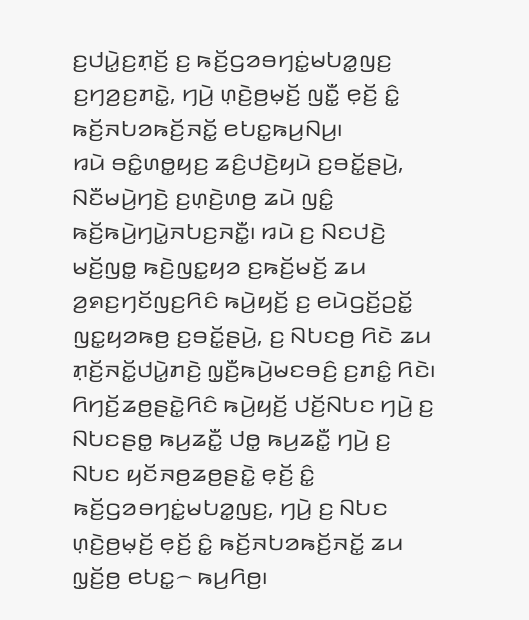ꤢ꤬ꤓꤣꤧ꤭ꤢ꤬ꤊ꤫ꤢꤩ꤬ ꤢ꤬ ꤒꤢꤩ꤬ꤞꤤꤋꤚꤢꤦ꤭ꤗꤝꤤ꤭ꤜꤢ꤬ ꤢ꤬ꤚꤤ꤬ꤢ꤬ꤊꤢꤧ꤭, ꤚꤣꤧ꤬ ꤛ꤫ꤢꤧ꤬ꤥ꤬ꤗ꤫ꤢꤩ꤬ ꤜꤢꤪ꤭ ꤕ꤫ꤢꤩ꤬ ꤢꤨ꤭ ꤒꤢꤩ꤬ꤏꤝꤤꤒꤢꤩ꤬ꤏꤢꤩ꤭ ꤕꤝꤢ꤭ꤒꤣ꤬ꤡꤣ꤬꤯
ꤙꤣꤧ ꤋꤢꤨ꤭ꤛꤥ꤭ꤟꤢ꤬ ꤘꤢꤨ꤬ꤓꤢꤧ꤬ꤟꤣꤧ ꤢ꤬ꤋꤢꤩ꤭ꤔꤣꤧ꤬, ꤡꤢꤪꤗꤣꤧ꤬ꤚꤢꤧ꤬ ꤢ꤬ꤛ꤫ꤢꤧ꤬ꤛꤥ꤬ ꤘꤣꤧ ꤜꤢꤨ꤭ ꤒꤢꤩ꤬ꤒꤣꤧ꤬ꤚꤣꤧ꤭ꤏꤝꤢ꤬ꤏꤢꤪ꤭꤯ ꤙꤣꤧ ꤢ꤬ ꤡꤢꤓꤢꤧ꤬ ꤗꤢꤩ꤬ꤜꤥ꤭ ꤒꤢꤧ꤬ꤜꤢ꤭ꤟꤤ ꤢ꤬ꤒꤢꤩ꤬ꤗꤢꤩ꤬ ꤘꤣ ꤤ꤬ꤎꤢ꤬ꤚꤢꤩꤜꤢ꤬ꤖꤢꤨ ꤒꤣꤧ꤬ꤟꤢꤩ꤬ ꤢ꤬ ꤕꤣꤧꤞꤢꤩ꤬ꤑꤢꤩ꤭ ꤜꤢ꤭ꤟꤤꤒꤥ꤬ ꤢ꤬ꤋꤢꤩ꤭ꤔꤣꤧ꤬, ꤢ꤬ ꤡꤝꤢꤥ꤬ ꤖꤢꤧ ꤘꤣ ꤊ꤫ꤢꤩ꤬ꤏꤢꤩ꤭ꤓꤣꤧ꤭ꤊꤢꤧ꤬ ꤜ꤫ꤢꤪ꤬ꤒꤣꤧ꤬ꤗꤢꤋꤢꤨ꤬ ꤢ꤬ꤊꤢꤨ꤭ ꤖꤢꤧ꤯
ꤖꤚꤢꤩ꤬ꤘꤥ꤬ꤔꤢꤧ꤭ꤖꤢꤨ ꤒꤣꤧ꤬ꤟꤢꤩ꤬ ꤓꤢꤩ꤬ꤡꤝꤢ ꤚꤣꤧ꤬ ꤢ꤬ ꤡꤝꤢꤔꤥ꤭ ꤒꤣ꤬ꤘꤢꤪ꤭ ꤓꤥ꤭ ꤒꤣ꤬ꤘꤢꤪ꤭ ꤚꤣꤧ꤬ ꤢ꤬ ꤡꤝꤢ ꤟꤢꤩꤏꤥ꤬ꤘꤥ꤬ꤔꤢꤧ꤭ ꤕ꤫ꤢꤩ꤬ ꤢꤨ꤭ ꤒꤢꤩ꤬ꤞꤤꤋꤚꤢꤦ꤭ꤗꤝꤤ꤭ꤜꤢ꤬, ꤚꤣꤧ꤬ ꤢ꤬ ꤡꤝꤢ ꤛ꤫ꤢꤧ꤬ꤥ꤬ꤗ꤫ꤢꤩ꤬ ꤕ꤫ꤢꤩ꤬ ꤢꤨ꤭ ꤒꤢꤩ꤬ꤏꤝꤤꤒꤢꤩ꤬ꤏꤢꤩ꤭ ꤘꤣ ꤜ꤫ꤢꤩ꤬ꤥ꤬ ꤕꤝꤢ꤭꤮ ꤒꤣ꤬ꤖꤥ꤬꤯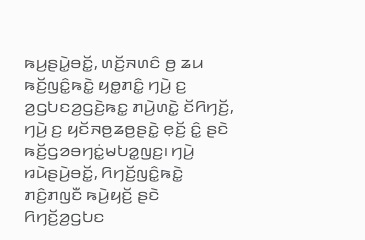ꤒꤣ꤬ꤔꤣꤧ꤭ꤋꤢꤩ꤭, ꤛꤢꤩ꤬ꤏꤛꤢꤨ ꤥ꤬ ꤘꤣ ꤒꤢꤩ꤬ꤜꤢꤨ꤭ꤒꤢꤧ꤭ ꤟꤥ꤭ꤊꤢꤨ꤭ ꤚꤣꤧ꤬ ꤢ꤬ ꤤ꤬ꤞꤝꤢꤤ꤬ꤞꤢꤧ꤬ꤒꤢ꤭ ꤊꤣꤧ꤬ꤛꤢꤧ꤭ ꤢꤩꤖꤚꤢꤩ꤬, ꤚꤣꤧ꤬ ꤢ꤬ ꤟꤢꤩꤏꤥ꤬ꤘꤥ꤬ꤔꤢꤧ꤭ ꤕ꤫ꤢꤩ꤬ ꤢꤨ꤭ ꤔꤢꤧ ꤒꤢꤩ꤬ꤞꤤꤋꤚꤢꤦ꤭ꤗꤝꤤ꤭ꤜꤢ꤬꤯ ꤚꤣꤧ꤬ ꤙꤣꤧꤔꤣꤧ꤬ꤋꤢꤩ꤭, ꤖꤚꤢꤩ꤬ꤜꤢꤨ꤭ꤒꤢꤧ꤭ ꤊꤢꤨ꤬ꤊꤜꤢꤪ ꤒꤣꤧ꤬ꤟꤢꤩ꤬ ꤔꤢꤧ ꤖꤚꤢꤩ꤬ꤤ꤬ꤞꤝꤢ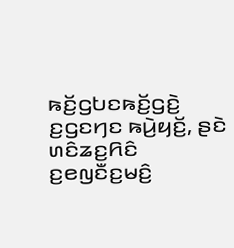ꤒꤢꤩ꤬ꤞꤝꤢꤒꤢꤩ꤬ꤞꤢꤧ꤬ ꤢ꤬ꤞꤢꤚꤢ ꤒꤣꤧ꤬ꤟꤢꤩ꤬, ꤔꤢꤧ ꤛꤢꤨꤘꤢ꤬ꤖꤢꤨ ꤢ꤬ꤕꤜꤢꤪꤢ꤬ꤗꤢꤨ꤬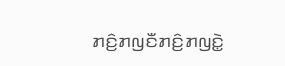ꤊꤢꤨ꤬ꤊꤜꤢꤪꤊꤢꤨ꤬ꤊꤜꤢꤧ꤭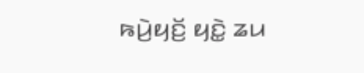ꤒꤣꤧ꤬ꤟꤢꤩ꤬ ꤟꤢꤧ꤭ ꤘꤣ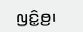ꤜꤢꤨ꤭ꤥ꤬꤯